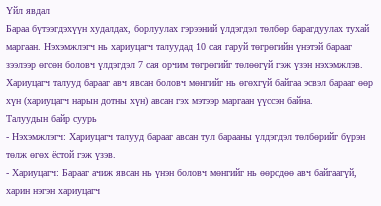Үйл явдал
Бараа бүтээгдэхүүн худалдах, борлуулах гэрээний үлдэгдэл төлбөр барагдуулах тухай маргаан. Нэхэмжлэгч нь хариуцагч талуудад 10 сая гаруй төгрөгийн үнэтэй барааг зээлээр өгсөн боловч үлдэгдэл 7 сая орчим төгрөгийг төлөөгүй гэж үзэн нэхэмжлэв. Хариуцагч талууд барааг авч явсан боловч мөнгийг нь өгөхгүй байгаа эсвэл барааг өөр хүн (хариуцагч нарын дотны хүн) авсан гэх мэтээр маргаан үүссэн байна.
Талуудын байр суурь
- Нэхэмжлэгч: Хариуцагч талууд барааг авсан тул барааны үлдэгдэл төлбөрийг бүрэн төлж өгөх ёстой гэж үзэв.
- Хариуцагч: Барааг ачиж явсан нь үнэн боловч мөнгийг нь өөрсдөө авч байгаагүй, харин нэгэн хариуцагч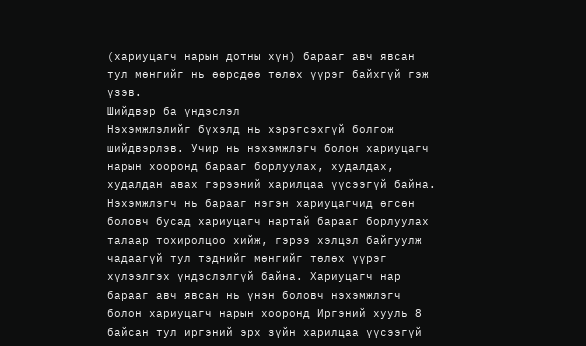(хариуцагч нарын дотны хүн) барааг авч явсан тул мөнгийг нь өөрсдөө төлөх үүрэг байхгүй гэж үзэв.
Шийдвэр ба үндэслэл
Нэхэмжлэлийг бүхэлд нь хэрэгсэхгүй болгож шийдвэрлэв. Учир нь нэхэмжлэгч болон хариуцагч нарын хооронд барааг борлуулах, худалдах, худалдан авах гэрээний харилцаа үүсээгүй байна. Нэхэмжлэгч нь барааг нэгэн хариуцагчид өгсөн боловч бусад хариуцагч нартай барааг борлуулах талаар тохиролцоо хийж, гэрээ хэлцэл байгуулж чадаагүй тул тэднийг мөнгийг төлөх үүрэг хүлээлгэх үндэслэлгүй байна. Хариуцагч нар барааг авч явсан нь үнэн боловч нэхэмжлэгч болон хариуцагч нарын хооронд Иргэний хууль 8 байсан тул иргэний эрх зүйн харилцаа үүсээгүй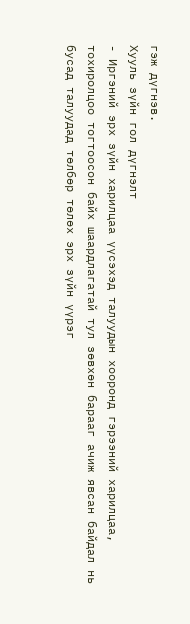гэж дүгнэв.
Хууль зүйн гол дүгнэлт
- Иргэний эрх зүйн харилцаа үүсэхэд талуудын хооронд гэрээний харилцаа, тохиролцоо тогтоосон байх шаардлагатай тул зөвхөн барааг ачиж явсан байдал нь бусад талуудад төлбөр төлөх эрх зүйн үүрэг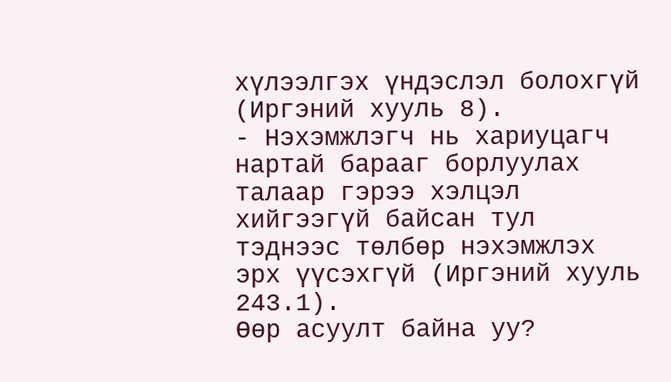хүлээлгэх үндэслэл болохгүй (Иргэний хууль 8).
- Нэхэмжлэгч нь хариуцагч нартай барааг борлуулах талаар гэрээ хэлцэл хийгээгүй байсан тул тэднээс төлбөр нэхэмжлэх эрх үүсэхгүй (Иргэний хууль 243.1).
Өөр асуулт байна уу?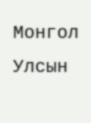Монгол Улсын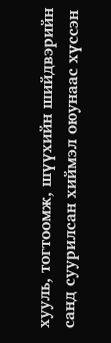хууль, тогтоомж, шүүхийн шийдвэрийн санд суурилсан хиймэл оюунаас хүссэн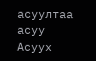асуултаа асуу
Асуух